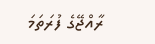ރާއްޖޭގެ ފުރަތަމަ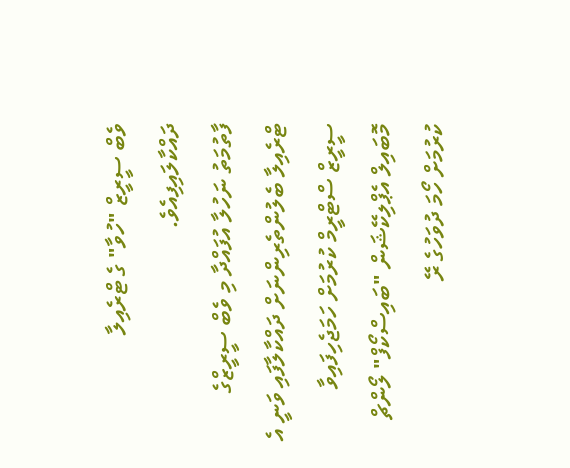ވެބް ސީރީޒް "ހުވާ" ގެ ޓްރެއިލާ ދައްކާލައިފިއެވެ.
ފާތުމަތު ނަހުލާ އުފައްދާ މި ވެބް ސީރީޒްގެ ޓްރެއިލާ ބެލުންތެރިންނަށް ދައްކާލާފައި ވަނީ އެ ސީރީޒް ސްޓްރީމް ކުރުމަށް ހަމަޖެހިފައިވާ މޮބައިލް އެޕްލިކޭޝަން "ބައިސްކޯފް" ލޯންޗް ކުރުމަށް ހޯމަ ދުވަހުގެ ރޭ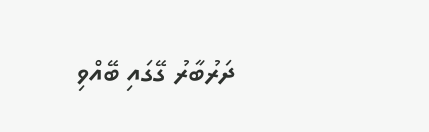ދަރުބާރު ގޭގައި ބޭއްވި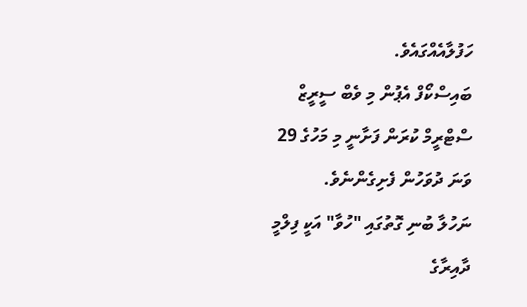ހަފުލާއެއްގައެވެ.
ބައިސްކޯފް އެޕުން މި ވެބް ސީރީޒް ސްޓްރީމް ކުރަން ފަށާނީ މި މަހުގެ 29 ވަނަ ދުވަހުން ފެށިގެންނެވެ.
ނަހުލާ ބުނި ގޮތުގައި "ހުވާ" އަކީ ފިލްމީ ދާއިރާގެ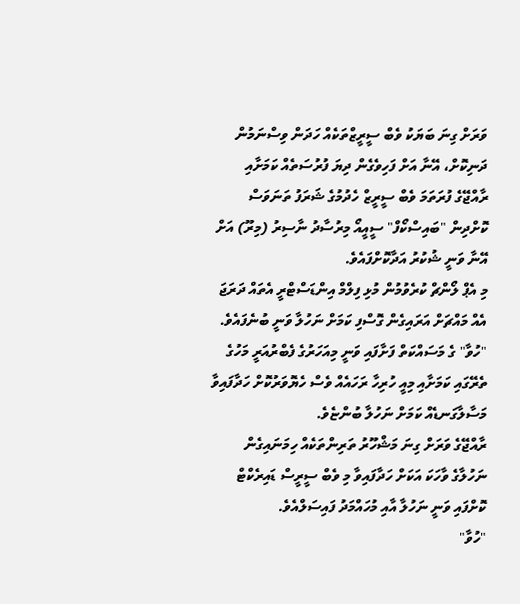ވަރަށް ގިނަ ބަޔަކު ވެބް ސީރީޒްތަކެއް ހަދަން ވިސްނަމުން ދަނިކޮށް، އޭނާ އަށް ފަހިވެގެން ދިޔަ ފުރުސަތެއް ކަމަށާއި ރާއްޖޭގެ ފުރަތަމަ ވެބް ސީރީޒް ހެދުމުގެ ޝަރަފު ތަނަވަސް ކޮށްދިން "ބައިސްކޯފް" ސީއީއޯ މިރުސާދު ނާސިރު (މިރޫ) އަށް އޭނާ ވަނީ ޝުކުރު އަދާކޮށްފައެވެ.
މި އެޕް ލޯންޗް ކުރެވުމުން މުޅި ފިލްމް އިންޑަސްޓްރީ އެތައް ދަރަޖަ އެއް މައްޗަށް އަރައިގެން ގޮސްފި ކަމަށް ނަހުލާ ވަނީ ބުނެފައެވެ.
"ހުވާ" ގެ މަސައްކަތް ފަށާފައި ވަނީ މިއަހަރުގެ ފެބްރުއަރީ މަހުގެ ތެރޭގައި ކަމަށާއި މިއީ ހުރިހާ ރަހައެއް ވެސް ހެޔޮވަރުކޮށް ހަދާފައިވާ މަސާލާގަނޑެއް ކަމަށް ނަހުލާ ބުންޏެވެ.
ރާއްޖޭގެ ވަރަށް ގިނަ މަޝްހޫރު ތަރިންތަކެއް ހިމަނައިގެން ނަހުލާގެ ވާހަކަ އަކަށް ހަދާފައިވާ މި ވެބް ސީރީސް ޑައިރެކްޓް ކޮށްފައި ވަނީ ނަހުލާ އާއި މުހައްމަދު ފައިސަލްއެވެ.
"ހުވާ"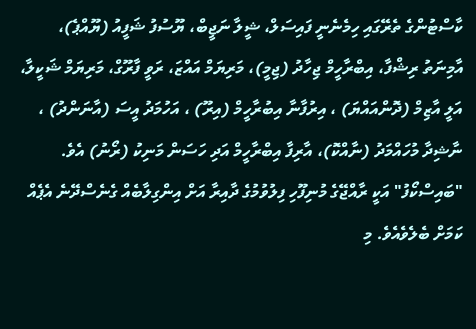ކާސްޓުންގެ ތެރޭގައި ހިމެނެނީ ފައިސަލް، ޝީލާ ނަޖީބް، ޔޫސުފު ޝަފީއު (ޔޫއްޕެ)، އާމިނަތު ރިޝްފާ، އިބްރާހީމް ޖިހާދު (ޖިމީ)، މަރިޔަމް އައްޒަ، ރަވީ ފާރޫގް، މަރިޔަމް ޝަކީލާ، އަލީ އާޒިމް (ދޮންއައްޔަ) ، އިރުފާނާ އިބުރާހީމް (އިރޫ) ، އަހުމަދު އީސަ (އާނަންދު) ، ނާޝިދާ މުހައްމަދު (ނާއްކޮ)، އާރިފާ އިބްރާހީމް އަދި ހަސަން މަނިކު (ރޯނު) އެވެ.
"ބައިސްކޯފު" އަކީ ރާއްޖޭގެ މުނިފޫހި ފިލުވުމުގެ ދާއިރާ އަށް އިންގިލާބެއް ގެނެސްދޭނެ އެޕެއް ކަމަށް ބެލެވެއެވެ. މި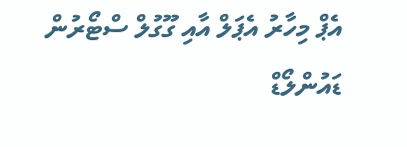އެޕް މިހާރު އެޕަލް އާއި ގޫގުލް ސްޓޯރުން ޑައުންލޯޑް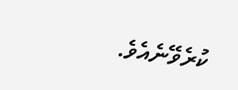ކުރެވޭނެއެވެ.